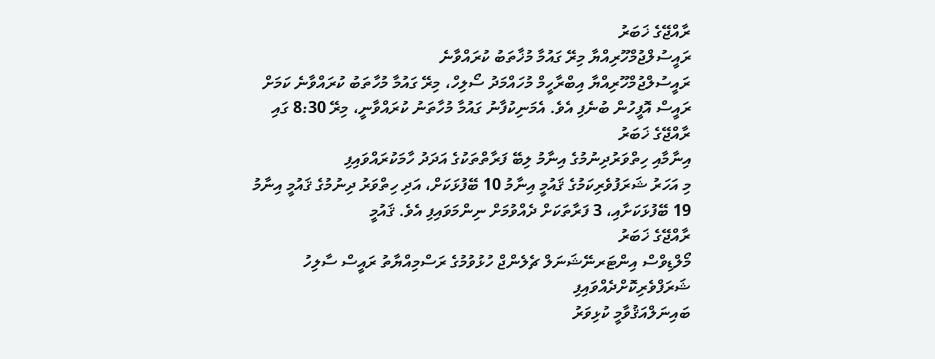ރާއްޖޭގެ ޚަބަރު
ރައީސުލްޖުމްހޫރިއްޔާ މިރޭ ގައުމާ މުޚާތަބު ކުރައްވާނެ
ރައީސުލްޖުމްހޫރިއްޔާ އިބްރާހީމް މުހައްމަދު ސޯލިހް، މިރޭ ގައުމާ މުހާތަބު ކުރައްވާނެ ކަމަށް ރައީސް އޮފީހުން ބުނެފި އެވެ. އެމަނިކުފާނު ގައުމާ މުހާތަނު ކުރައްވާނީ، މިރޭ 8:30 ގައި
ރާއްޖޭގެ ޚަބަރު
އިނާމާއި ހިތްވަރުދިނުމުގެ އިނާމު ލިބޭ ފަރާތްތަކުގެ އަދަދު ހާމަކުރައްވައިފި
މި އަހަރު ޝަރަފުވެރިކަމުގެ ޤައުމީ އިނާމު 10 ބޭފުޅަކަށް، އަދި ހިތްވަރު ދިނުމުގެ ޤައުމީ އިނާމު 19 ބޭފުޅަކަށާއި، 3 ފަރާތަކަށް ދެއްވުމަށް ނިންމަވައިފި އެވެ. ޤައުމީ
ރާއްޖޭގެ ޚަބަރު
މޯލްޑިވްސް އިންޓަރނޭޝަނަލް ޗެލެންޖް ހުޅުވުމުގެ ރަސްމިއްޔާތު ރައީސް ސާލިހު ޝަރަފްވެރިކޮށްދެއްވައިފި
ބައިނަލްއަޤުވާމީ ކުޅިވަރު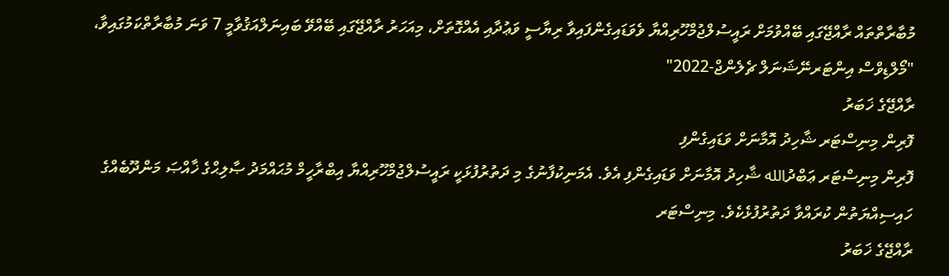މުބާރާތްތައް ރާއްޖޭގައި ބޭއްވުމަށް ރައީސުލްޖުމްހޫރިއްޔާ ވެވަޑައިގެންފައިވާ ރިޔާސީ ވަޢުދާއި އެއްގޮތަށް، މިއަހަރު ރާއްޖޭގައި ބޭއްވޭ ބައިނަލްއަޤުވާމީ 7 ވަނަ މުބާރާތްކަމުގައިވާ، "މޯލްޑިވްސް އިންޓަރނޭޝަނަލް ޗެލެންޖް-2022"
ރާއްޖޭގެ ޚަބަރު
ފޮރިން މިނިސްޓަރ ޝާހިދު އޮމާނަށް ވަޑައިގެންފި
ފޮރިން މިނިސްޓަރ ޢަބްދުالله ޝާހިދު އޮމާނަށް ވަޑައިގެންފި އެވެ. އެމަނިކުފާނުގެ މި ދަތުރުފުޅަކީ ރައީސުލްޖުމްހޫރިއްޔާ އިބްރާހީމް މުޙައްމަދު ޞާލިޙްގެ ޚާއްޞަ މަންދޫބެއްގެ ހައިސިއްޔަތުން ކުރައްވާ ދަތުރުފުޅެކެވެ. މިނިސްޓަރ
ރާއްޖޭގެ ޚަބަރު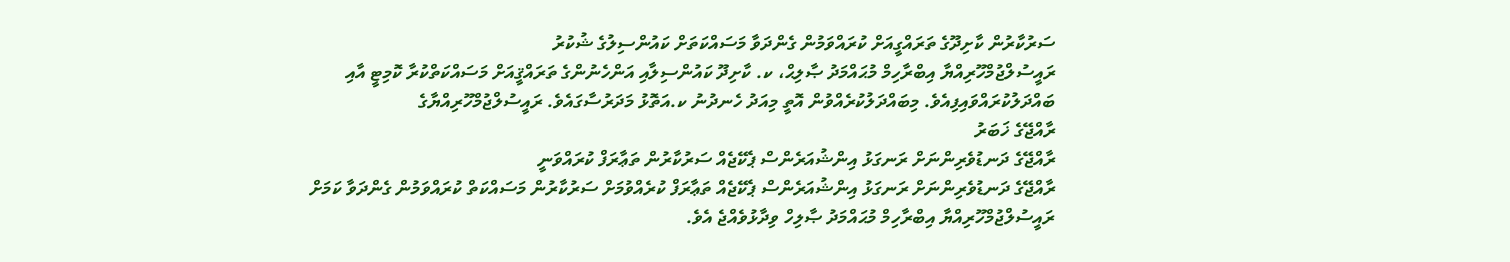ސަރުކާރުން ކާށިދޫގެ ތަރައްގީއަށް ކުރައްވަމުން ގެންދަވާ މަސައްކަތަށް ކައުންސިލުގެ ޝުކުރު
ރައީސުލްޖުމްހޫރިއްޔާ އިބްރާހިމް މުޙައްމަދު ޞާލިޙް، ކ. ކާށިދޫ ކައުންސިލާއި އަންހެނުންގެ ތަރައްޤީއަށް މަސައްކަތްކުރާ ކޮމިޓީ އާއި ބައްދަލުކުރައްވައިފިއެވެ. މިބައްދަލުކުރެއްވުން އޮތީ މިއަދު ހެނދުނު ކ.އަތޮޅު މަދަރުސާގައެވެ. ރައީސުލްޖުމްހޫރިއްޔާގެ
ރާއްޖޭގެ ޚަބަރު
ރާއްޖޭގެ ދަނޑުވެރިންނަށް ރަނގަޅު އިންޝުއަރެންސް ޕެކޭޖެއް ސަރުކާރުން ތަޢާރަފް ކުރައްވަނީ
ރާއްޖޭގެ ދަނޑުވެރިންނަށް ރަނގަޅު އިންޝުއަރެންސް ޕެކޭޖެއް ތަޢާރަފް ކުރެއްވުމަށް ސަރުކާރުން މަސައްކަތް ކުރައްވަމުން ގެންދަވާ ކަމަށް ރައީސުލްޖުމްހޫރިއްޔާ އިބްރާހިމް މުޙައްމަދު ޞާލިހް ވިދާޅުވެއްޖެ އެވެ.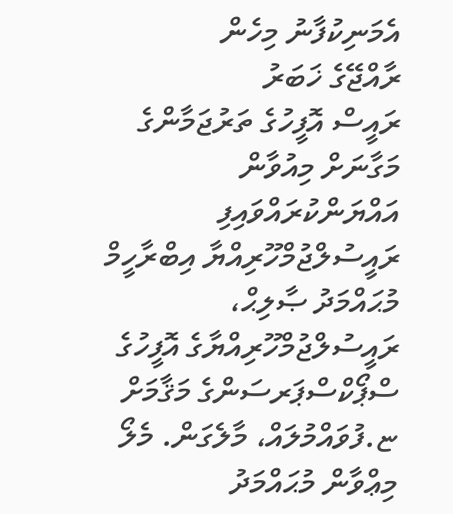އެމަނިކުފާނު މިހެން
ރާއްޖޭގެ ޚަބަރު
ރައީސް އޮފީހުގެ ތަރުޖަމާންގެ މަގާނަށް މިއުވާން އައްޔަންކުރައްވައިފި
ރައީސުލްޖުމްހޫރިއްޔާ އިބްރާހީމް މުޙައްމަދު ޞާލިޙް، ރައީސުލްޖުމްހޫރިއްޔާގެ އޮފީހުގެ ސްޕޯކްސްޕަރސަންގެ މަޤާމަށް ޏ.ފުވައްމުލައް، މާލެގަން. މެލޯ މިޢްވާން މުޙައްމަދު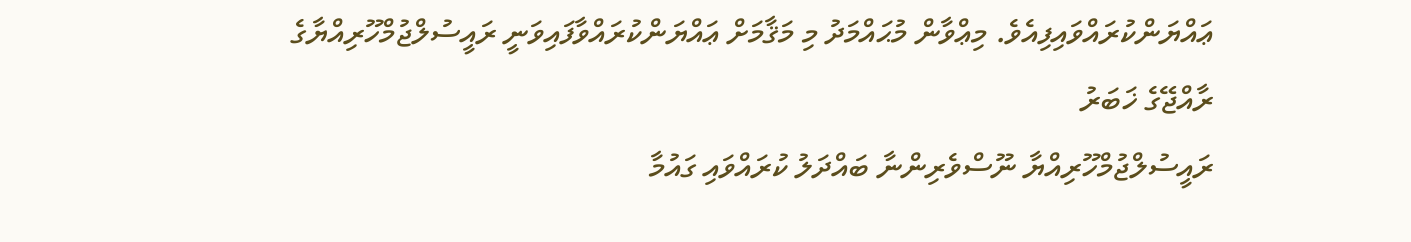ޢައްޔަންކުރައްވައިފިއެވެ. މިޢްވާން މުޙައްމަދު މި މަޤާމަށް ޢައްޔަންކުރައްވާފައިވަނީ ރައީސުލްޖުމްހޫރިއްޔާގެ
ރާއްޖޭގެ ޚަބަރު
ރައީސުލްޖުމްހޫރިއްޔާ ނޫސްވެރިންނާ ބައްދަލު ކުރައްވައި ގައުމާ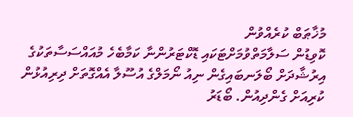މުޚާޠަބް ކުރެއްވުން
ކޮވިޑުން ސަލާމަތްވުމަށްޓަކައި ޑޮކްޓަރުންނާ ކަމާބެހެ މުއައްސަސާތަކުގެ އިރުޝާދަށް ބޯލަނބައިގެން ނިއު ނޯމަލްގެ އުސޫލާ އެއްގޮތަށް ދިރިއުޅުން ކުރިއަށް ގެންދިއުން. ބޯޑަރު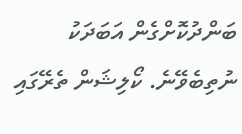ބަންދުކޮށްގެން އަބަދަކު ނުތިބެވޭނެ. ކޯލިޝަން ތެރޭގައި